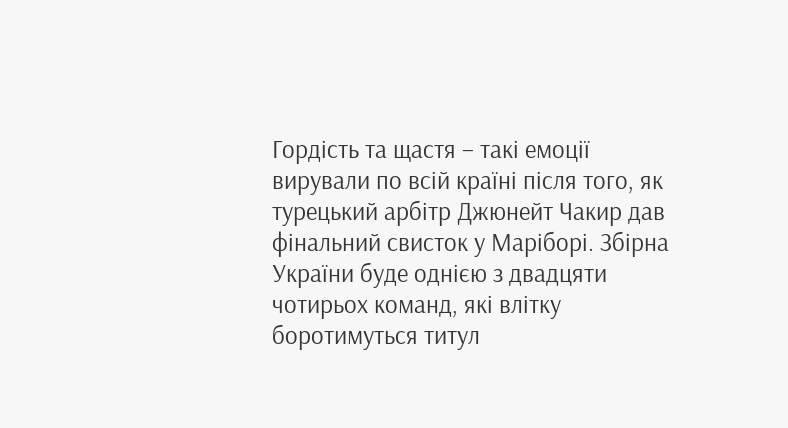Гордість та щастя – такі емоції вирували по всій країні після того, як турецький арбітр Джюнейт Чакир дав фінальний свисток у Маріборі. Збірна України буде однією з двадцяти чотирьох команд, які влітку боротимуться титул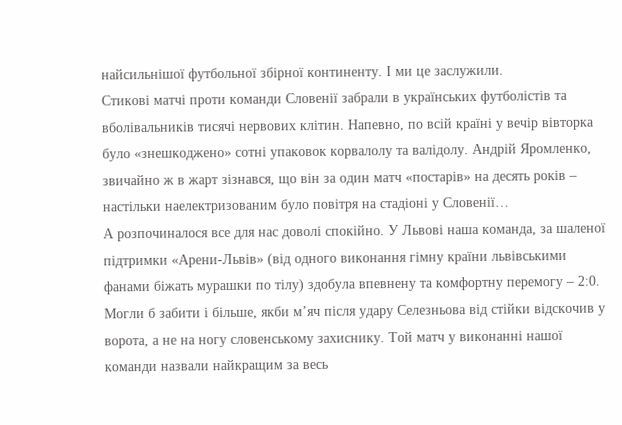найсильнішої футбольної збірної континенту. І ми це заслужили.
Стикові матчі проти команди Словенії забрали в українських футболістів та вболівальників тисячі нервових клітин. Напевно, по всій країні у вечір вівторка було «знешкоджено» сотні упаковок корвалолу та валідолу. Андрій Яромленко, звичайно ж в жарт зізнався, що він за один матч «постарів» на десять років – настільки наелектризованим було повітря на стадіоні у Словенії…
А розпочиналося все для нас доволі спокійно. У Львові наша команда, за шаленої підтримки «Арени-Львів» (від одного виконання гімну країни львівськими фанами біжать мурашки по тілу) здобула впевнену та комфортну перемогу – 2:0. Могли б забити і більше, якби м’яч після удару Селезньова від стійки відскочив у ворота, а не на ногу словенському захиснику. Той матч у виконанні нашої команди назвали найкращим за весь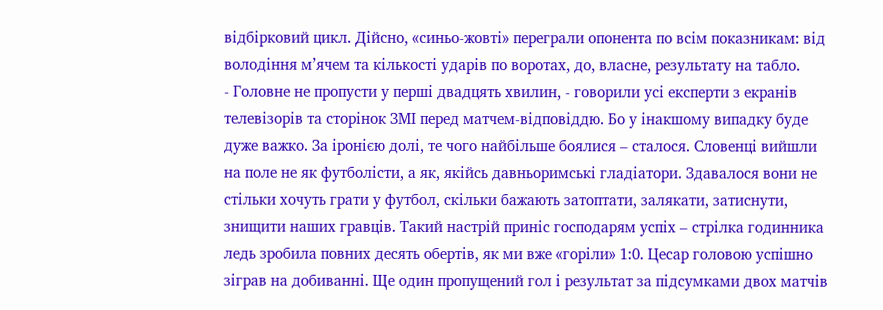відбірковий цикл. Дійсно, «синьо-жовті» переграли опонента по всім показникам: від володіння м’ячем та кількості ударів по воротах, до, власне, результату на табло.
- Головне не пропусти у перші двадцять хвилин, - говорили усі експерти з екранів телевізорів та сторінок ЗМІ перед матчем-відповіддю. Бо у інакшому випадку буде дуже важко. За іронією долі, те чого найбільше боялися – сталося. Словенці вийшли на поле не як футболісти, а як, якійсь давньоримські гладіатори. Здавалося вони не стільки хочуть грати у футбол, скільки бажають затоптати, залякати, затиснути, знищити наших гравців. Такий настрій приніс господарям успіх – стрілка годинника ледь зробила повних десять обертів, як ми вже «горіли» 1:0. Цесар головою успішно зіграв на добиванні. Ще один пропущений гол і результат за підсумками двох матчів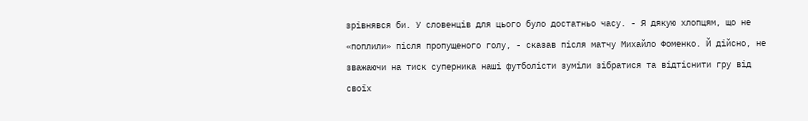зрівнявся би. У словенців для цього було достатньо часу. - Я дякую хлопцям, що не «поплили» після пропущеного голу, - сказав після матчу Михайло Фоменко. Й дійсно, не зважаючи на тиск суперника наші футболісти зуміли зібратися та відтіснити гру від своїх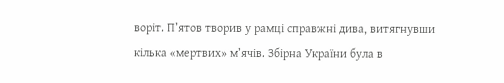воріт. П’ятов творив у рамці справжні дива, витягнувши кілька «мертвих» м’ячів. Збірна України була в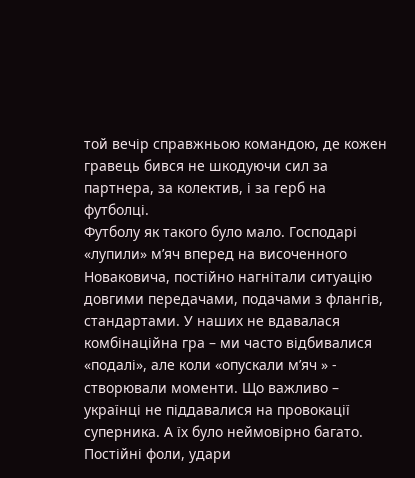той вечір справжньою командою, де кожен гравець бився не шкодуючи сил за партнера, за колектив, і за герб на футболці.
Футболу як такого було мало. Господарі «лупили» м’яч вперед на височенного Новаковича, постійно нагнітали ситуацію довгими передачами, подачами з флангів, стандартами. У наших не вдавалася комбінаційна гра – ми часто відбивалися «подалі», але коли «опускали м’яч » - створювали моменти. Що важливо – українці не піддавалися на провокації суперника. А їх було неймовірно багато. Постійні фоли, удари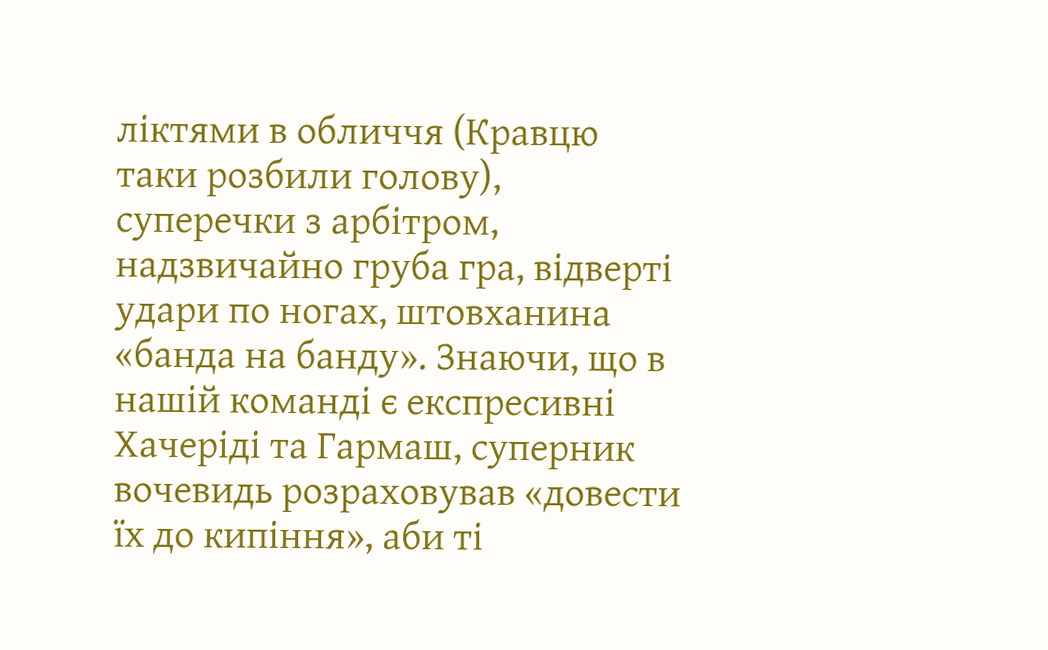ліктями в обличчя (Кравцю таки розбили голову), суперечки з арбітром, надзвичайно груба гра, відверті удари по ногах, штовханина «банда на банду». Знаючи, що в нашій команді є експресивні Хачеріді та Гармаш, суперник вочевидь розраховував «довести їх до кипіння», аби ті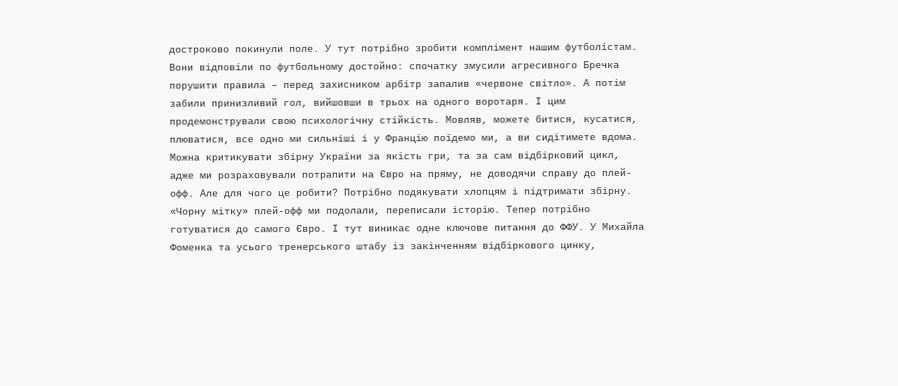достроково покинули поле. У тут потрібно зробити комплімент нашим футболістам. Вони відповіли по футбольному достойно: спочатку змусили агресивного Бречка порушити правила – перед захисником арбітр запалив «червоне світло». А потім забили принизливий гол, вийшовши в трьох на одного воротаря. І цим продемонстрували свою психологічну стійкість. Мовляв, можете битися, кусатися, плюватися, все одно ми сильніші і у Францію поїдемо ми, а ви сидітимете вдома.
Можна критикувати збірну України за якість гри, та за сам відбірковий цикл, адже ми розраховували потрапити на Євро на пряму, не доводячи справу до плей-офф. Але для чого це робити? Потрібно подякувати хлопцям і підтримати збірну.
«Чорну мітку» плей-офф ми подолали, переписали історію. Тепер потрібно готуватися до самого Євро. І тут виникає одне ключове питання до ФФУ. У Михайла Фоменка та усього тренерського штабу із закінченням відбіркового цинку,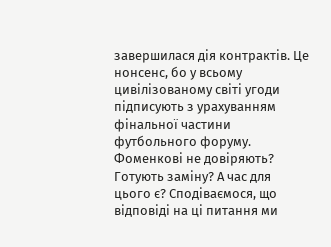завершилася дія контрактів. Це нонсенс, бо у всьому цивілізованому світі угоди підписують з урахуванням фінальної частини футбольного форуму. Фоменкові не довіряють? Готують заміну? А час для цього є? Сподіваємося, що відповіді на ці питання ми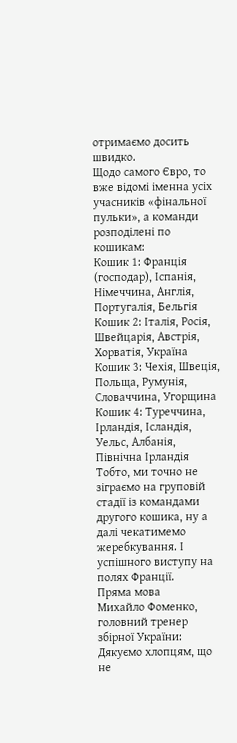отримаємо досить швидко.
Щодо самого Євро, то вже відомі іменна усіх учасників «фінальної пульки», а команди розподілені по кошикам:
Кошик 1: Франція (господар), Іспанія, Німеччина, Англія, Португалія, Бельгія
Кошик 2: Італія, Росія, Швейцарія, Австрія, Хорватія, Україна
Кошик 3: Чехія, Швеція, Польща, Румунія, Словаччина, Угорщина
Кошик 4: Туреччина, Ірландія, Ісландія, Уельс, Албанія, Північна Ірландія
Тобто, ми точно не зіграємо на груповій стадії із командами другого кошика, ну а далі чекатимемо жеребкування. І успішного виступу на полях Франції.
Пряма мова
Михайло Фоменко, головний тренер збірної України:
Дякуємо хлопцям, що не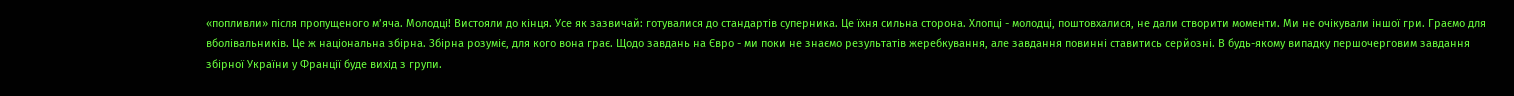«попливли» після пропущеного м’яча. Молодці! Вистояли до кінця. Усе як зазвичай: готувалися до стандартів суперника. Це їхня сильна сторона. Хлопці - молодці, поштовхалися, не дали створити моменти. Ми не очікували іншої гри. Граємо для вболівальників. Це ж національна збірна. Збірна розуміє, для кого вона грає. Щодо завдань на Євро - ми поки не знаємо результатів жеребкування, але завдання повинні ставитись серйозні. В будь-якому випадку першочерговим завдання збірної України у Франції буде вихід з групи.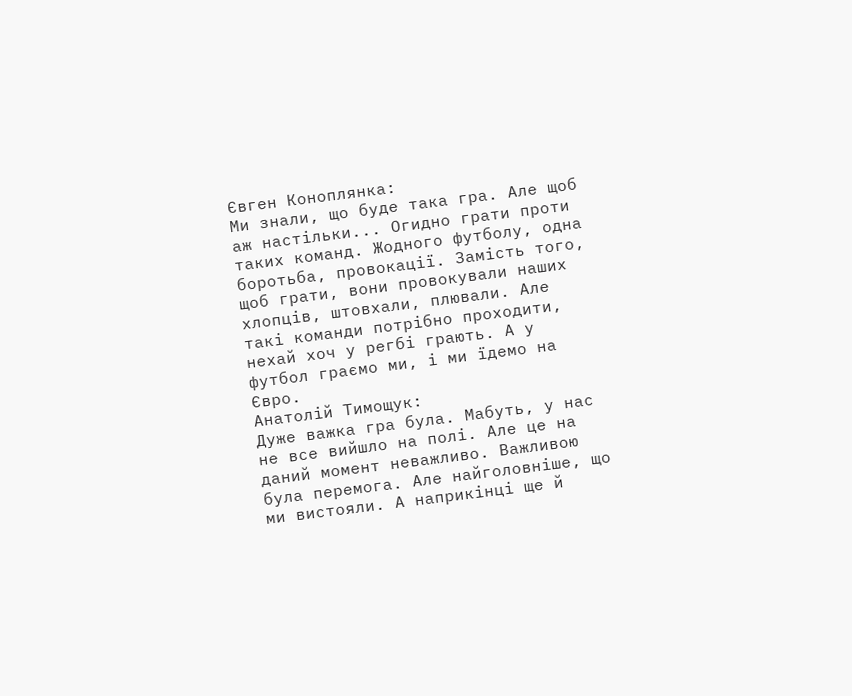Євген Коноплянка:
Ми знали, що буде така гра. Але щоб аж настільки... Огидно грати проти таких команд. Жодного футболу, одна боротьба, провокації. Замість того, щоб грати, вони провокували наших хлопців, штовхали, плювали. Але такі команди потрібно проходити, нехай хоч у регбі грають. А у футбол граємо ми, і ми їдемо на Євро.
Анатолій Тимощук:
Дуже важка гра була. Мабуть, у нас не все вийшло на полі. Але це на даний момент неважливо. Важливою була перемога. Але найголовніше, що ми вистояли. А наприкінці ще й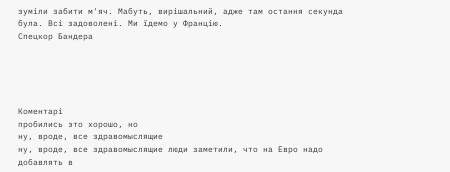зуміли забити м'яч. Мабуть, вирішальний, адже там остання секунда була. Всі задоволені. Ми їдемо у Францію.
Спецкор Бандера





Коментарі
пробились это хорошо, но
ну, вроде, все здравомыслящие
ну, вроде, все здравомыслящие люди заметили, что на Евро надо добавлять в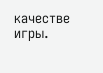качестве игры.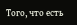Того, что есть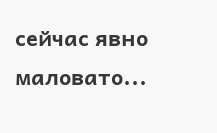сейчас явно маловато...